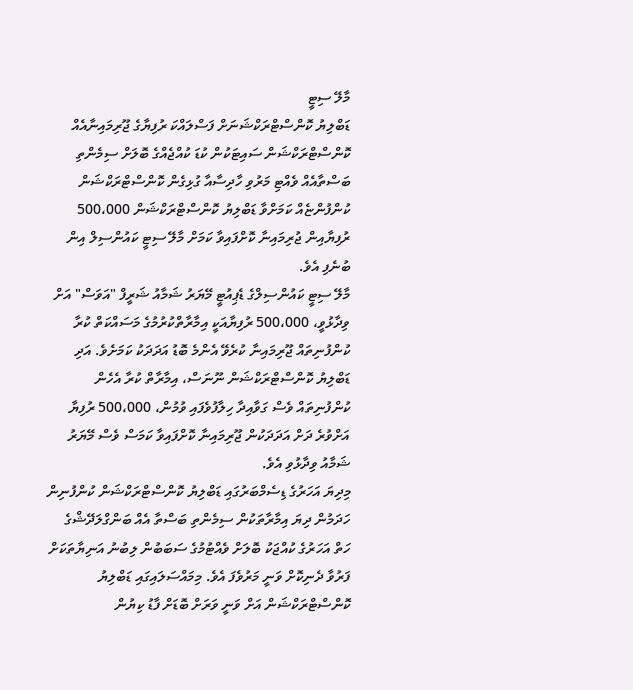މާލޭ ސިޓީ
ޑަބްލިޔު ކޮންސްޓްރަކްޝަނަށް ފަސްލައްކަ ރުފިޔާގެ ޖޫރިމައިނާއެއް
ކޮންސްޓްރަކްޝަން ސައިޓަކުން ކުޑަ ކުއްޖެއްގެ ބޮލަށް ސިމެންތި ބަސްތާއެއް ވެއްޓި މަރުވި ހާދިސާއާ ގުޅިގެން ކޮންސްޓްރަކްޝަން ކުންފުންޏެއް ކަމަށްވާ ޑަބްލިޔު ކޮންސްޓްރަކްޝަން 500،000 ރުފިޔާއިން ޖުރިމައިނާ ކޮށްފައިވާ ކަމަށް މާލޭ ސިޓީ ކައުންސިލް އިން ބުނެފި އެވެ.
މާލޭ ސިޓީ ކައުންސިލްގެ ޑެޕިއުޓީ މޭޔަރު ޝަމާއު ޝަރީފް "އަވަސް" އަށް ވިދާޅުވީ، 500،000 ރުފިޔާއަކީ އިމާރާތްކުރުމުގެ މަސައްކަތް ކުރާ ކުންފުނިތައް ޖޫރިމައިނާ ކުރެވޭ އެންމެ ބޮޑު އަދަދަކު ކަމަށެވެ. އަދި ޑަބްލިޔު ކޮންސްޓްރަކްޝަން ނޫނަސް، އިމާރާތް ކުރާ އެހެން ކުންފުނިތައް ވެސް ގަވާއިދާ ހިލާފުވެފައި ވުމުން، 500،000 ރުފިޔާ އަށްވުރެ ދަށް އަދަދަކުން ޖޫރިމައިނާ ކޮށްފައިވާ ކަމަސް ވެސް މޭޔަރު ޝަމާއު ވިދާޅުވި އެވެ.
މިދިޔަ އަހަރުގެ ޑިސެމްބަރުގައި ޑަބްލިޔު ކޮންސްޓްރަކްޝަން ކުންފުނިން ހަދަމުން ދިޔަ އިމާރާތަކުން ސިމެންތި ބަސްތާ އެއް ބަންގްލަދޭޝްގެ ހަތް އަހަރުގެ ކުއްޖަކު ބޮލަށް ވެއްޓުމުގެ ސަބަބުން ލިބުނު އަނިޔާތަކަށް ފަރުވާ ދެނިކޮށް ވަނީ މަރުވެފަ އެވެ. މިމައްސަލައިގައި ޑަބްލިޔު ކޮންސްޓްރަކްޝަން އަށް ވަނީ ވަރަށް ބޮޑަށް ފާޑު ކިޔުން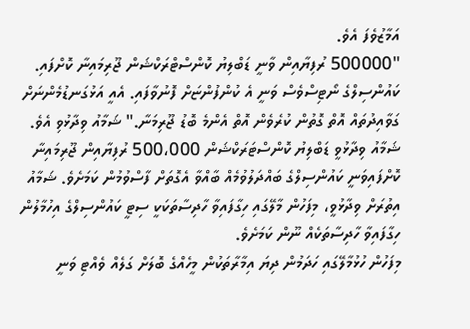އަމާޒުވެފަ އެވެ.
"500000 ރުފިޔާއިން ވާނީ ޑަބްލިޔު ކޮންސްޓްރަކްޝަން ޖޫރިމައިނާ ކޮށްފައި. ކައުންސިލްގެ ނޯޓިސްވެސް ވަނީ އެ ކުންފުންޏަށް ފޮނުވާފައި. އެއީ އަޅުގަނޑުމެންނަށް ގަވާއިދުތައް އޮތް ގޮތުން ކުރެވެން އޮތް އެންމެ ބޮޑު ޖޫރިމަނާ." ޝަމާއު ވިދާޅުވި އެވެ.
ޝަމާއު ވިދާޅުވީ ޑަބްލިޔު ކޮންސްޓަރަކްޝަން 500،000 ރުފިޔާއިން ޖޫރިމައިނާ ކޮށްފައިވަނީ ކައުންސިލްގެ ބައްދަލުވުމެއް ބާއްވާ އެގޮތަށް ފާސްވުމުން ކަމަށެވެ. ޝަމާއު އިތުރަށް ވިދާޅުވީ، މިފަހުން މާލޭގައި ހިގާފައިވާ ހާދިސާތަކަކީ ސިޓީ ކައުންސިލްގެ އިހުމާލުން ހިގާފައިވާ ހާދިސާތަކެއް ނޫން ކަމަށެވެ.
މިފަހުން ހުޅުމާލޭގައި ހަދަމުން ދިޔަ އިމާރާތަކުން މީހެއްގެ ބޮލަށް ގަލެއް ވެއްޓި ވަނީ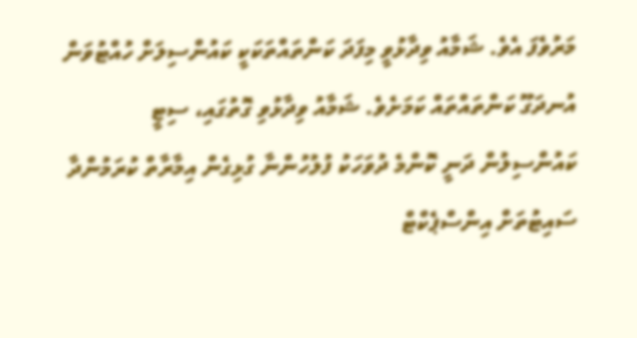މަރުވެފަ އެވެ. ޝަމާއު ވިދާޅުވީ މިފަދަ ކަންތައްތަކަކީ ކައުންސިލަށް ހުއްޓުވަން އުނދަގޫ ކަންތައްތައް ކަމަށެވެ. ޝަމާއު ވިދާޅުވި ގޮތުގައި، ސިޓީ ކައުންސިލުން ދަނީ ކޮންމެ ދުވަހަކު ފުލުހުންނާ ގުޅިގެން އިމާރާތް ކުރަމުންދާ ސައިޓުތަށް އިންސްޕެކްޓް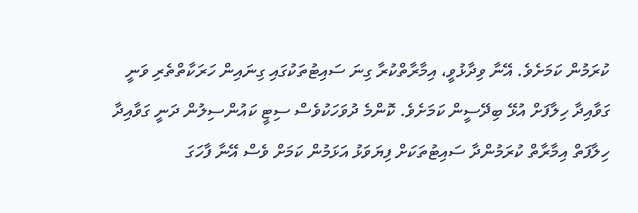ކުރަމުން ކަމަށެވެ. އޭނާ ވިދާޅުވީ، އިމާރާތްކުރާ ގިނަ ސައިޓުތަކުގައި ގިނައިން ހަރަކާތްތެރި ވަނީ ގަވާއިދާ ހިލާފަށް އުޅޭ ބިދޭސީން ކަމަށެވެ. ކޮންމެ ދުވަހަކުވެސް ސިޓީ ކައުންސިލުން ދަނީ ގަވާއިދާ ހިލާފަތް އިމާރާތް ކުރަމުންދާ ސައިޓުތަކަށް ފިޔަވަޅު އަޅަމުން ކަމަށް ވެސް އޭނާ ފާހަގަ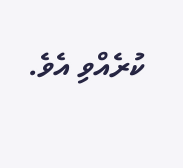ކުރެއްވި އެވެ.